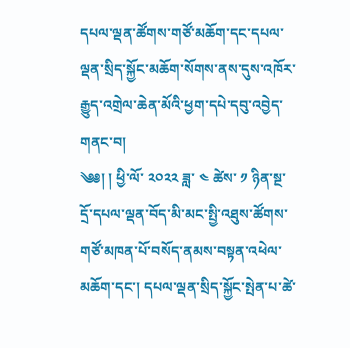དཔལ་ལྡན་ཚོགས་གཙོ་མཆོག་དང་དཔལ་ལྡན་སྲིད་སྐྱོང་མཆོག་སོགས་ནས་དུས་འཁོར་རྒྱུད་འགྲེལ་ཆེན་མོའི་ཕྱག་དཔེ་དབུ་འབྱེད་གནང་བ།
༄༅། ། ཕྱི་ལོ་ ༢༠༢༢ ཟླ་ ༤ ཚེས་ ༡ ཉིན་སྔ་དྲོ་དཔལ་ལྡན་བོད་མི་མང་སྤྱི་འཐུས་ཚོགས་གཙོ་མཁན་པོ་བསོད་ནམས་བསྟན་འཕེལ་མཆོག་དང་། དཔལ་ལྡན་སྲིད་སྐྱོང་སྤེན་པ་ཚེ་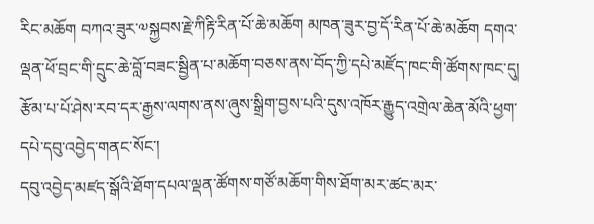རིང་མཆོག བཀའ་ཟུར་༧སྐྱབས་རྗེ་ཀིརྟི་རིན་པོ་ཆེ་མཆོག མཁན་ཟུར་བྱ་དོ་རིན་པོ་ཆེ་མཆོག དགའ་ལྡན་ཕོ་བྲང་གི་དྲུང་ཆེ་བློ་བཟང་སྦྱིན་པ་མཆོག་བཅས་ནས་བོད་ཀྱི་དཔེ་མཛོད་ཁང་གི་ཚོགས་ཁང་དུ། རྩོམ་པ་པོ་ཤེས་རབ་དར་རྒྱས་ལགས་ནས་ཞུས་སྒྲིག་བྱས་པའི་དུས་འཁོར་རྒྱུད་འགྲེལ་ཆེན་མོའི་ཕྱག་དཔེ་དབུ་འབྱེད་གནང་སོང་།
དབུ་འབྱེད་མཛད་སྒོའི་ཐོག་དཔལ་ལྡན་ཚོགས་གཙོ་མཆོག་གིས་ཐོག་མར་ཚང་མར་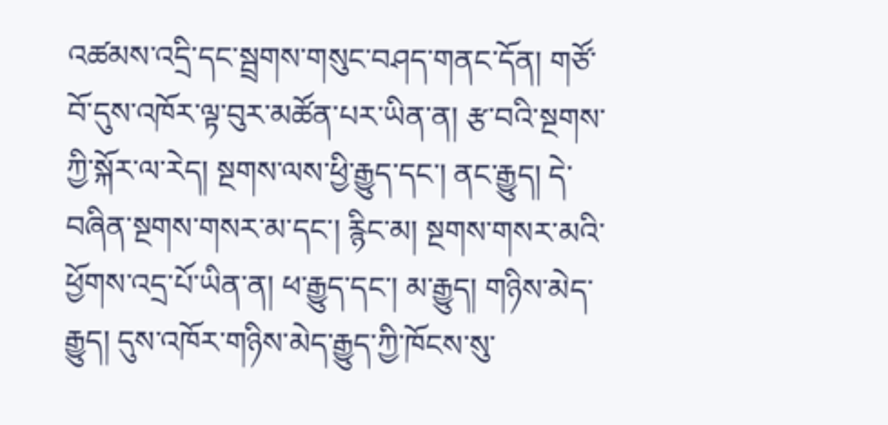འཚམས་འདྲི་དང་སྦྲགས་གསུང་བཤད་གནང་དོན། གཙོ་བོ་དུས་འཁོར་ལྟ་བུར་མཚོན་པར་ཡིན་ན། རྩ་བའི་སྔགས་ཀྱི་སྐོར་ལ་རེད། སྔགས་ལས་ཕྱི་རྒྱུད་དང་། ནང་རྒྱུད། དེ་བཞིན་སྔགས་གསར་མ་དང་། རྙིང་མ། སྔགས་གསར་མའི་ཕྱོགས་འདྲ་པོ་ཡིན་ན། ཕ་རྒྱུད་དང་། མ་རྒྱུད། གཉིས་མེད་རྒྱུད། དུས་འཁོར་གཉིས་མེད་རྒྱུད་ཀྱི་ཁོངས་སུ་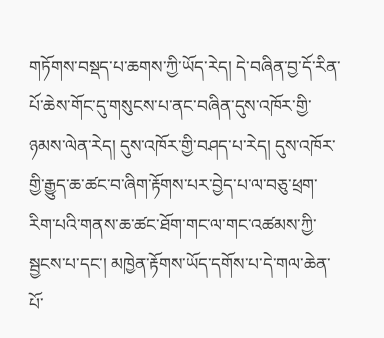གཏོགས་བསྡད་པ་ཆགས་ཀྱི་ཡོད་རེད། དེ་བཞིན་བྱ་དོ་རིན་པོ་ཆེས་གོང་དུ་གསུངས་པ་ནང་བཞིན་དུས་འཁོར་གྱི་ཉམས་ལེན་རེད། དུས་འཁོར་གྱི་བཤད་པ་རེད། དུས་འཁོར་གྱི་རྒྱུད་ཆ་ཚང་བ་ཞིག་རྟོགས་པར་བྱེད་པ་ལ་བཅུ་ཕྲག་རིག་པའི་གནས་ཆ་ཚང་ཐོག་གང་ལ་གང་འཚམས་ཀྱི་སྦྱངས་པ་དང་། མཁྱེན་རྟོགས་ཡོད་དགོས་པ་དེ་གལ་ཆེན་པོ་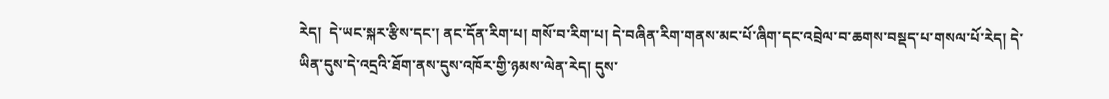རེད།  དེ་ཡང་སྐར་རྩིས་དང་། ནང་དོན་རིག་པ། གསོ་བ་རིག་པ། དེ་བཞིན་རིག་གནས་མང་པོ་ཞིག་དང་འབྲེལ་བ་ཆགས་བསྡད་པ་གསལ་པོ་རེད། དེ་ཡིན་དུས་དེ་འདྲའི་ཐོག་ནས་དུས་འཁོར་གྱི་ཉམས་ལེན་རེད། དུས་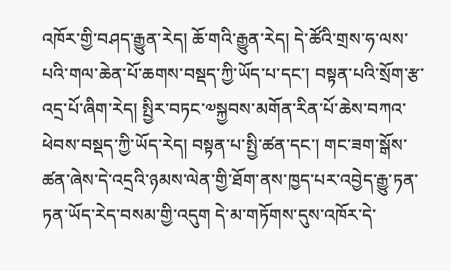འཁོར་གྱི་བཤད་རྒྱུན་རེད། ཆོ་གའི་རྒྱུན་རེད། དེ་ཚོའི་གྲས་ཧ་ལས་པའི་གལ་ཆེན་པོ་ཆགས་བསྡད་ཀྱི་ཡོད་པ་དང་། བསྟན་པའི་སྲོག་རྩ་འདྲ་པོ་ཞིག་རེད། སྤྱིར་བཏང་༧སྐྱབས་མགོན་རིན་པོ་ཆེས་བཀའ་ཕེབས་བསྡད་ཀྱི་ཡོད་རེད། བསྟན་པ་སྤྱི་ཚན་དང་། གང་ཟག་སྒོས་ཚན་ཞེས་དེ་འདྲའི་ཉམས་ལེན་གྱི་ཐོག་ནས་ཁྱད་པར་འབྱེད་རྒྱུ་ཏན་ཏན་ཡོད་རེད་བསམ་གྱི་འདུག དེ་མ་གཏོགས་དུས་འཁོར་དེ་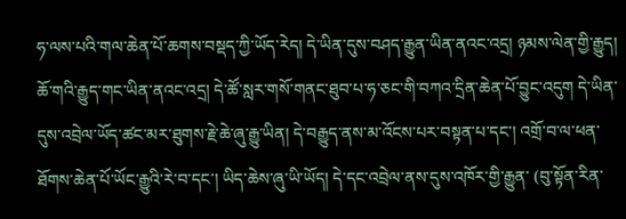ཧ་ལས་པའི་གལ་ཆེན་པོ་ཆགས་བསྡད་ཀྱི་ཡོད་རེད། དེ་ཡིན་དུས་བཤད་རྒྱུན་ཡིན་ནའང་འདྲ། ཉམས་ལེན་གྱི་རྒྱུད། ཆོ་གའི་རྒྱུད་གང་ཡིན་ནའང་འདྲ། དེ་ཚོ་སླར་གསོ་གནང་ཐུབ་པ་ཧ་ཅང་གི་བཀའ་དྲིན་ཆེན་པོ་བྱུང་འདུག དེ་ཡིན་དུས་འབྲེལ་ཡོད་ཚང་མར་ཐུགས་རྗེ་ཆེ་ཞུ་རྒྱུ་ཡིན། དེ་བརྒྱུད་ནས་མ་འོངས་པར་བསྟན་པ་དང་། འགྲོ་བ་ལ་ཕན་ཐོགས་ཆེན་པོ་ཡོང་རྒྱུའི་རེ་བ་དང་། ཡིད་ཆེས་ཞུ་ཡི་ཡོད། དེ་དང་འབྲེལ་ནས་དུས་འཁོར་གྱི་རྒྱུན་ (བུ་སྟོན་རིན་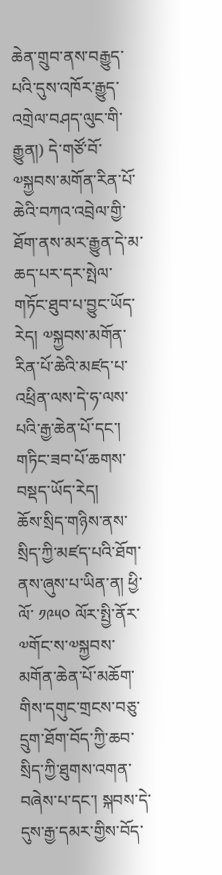ཆེན་གྲུབ་ནས་བརྒྱུད་པའི་དུས་འཁོར་རྒྱུད་འགྲེལ་བཤད་ལུང་གི་རྒྱུན།) དེ་གཙོ་བོ་༧སྐྱབས་མགོན་རིན་པོ་ཆེའི་བཀའ་འབྲེལ་གྱི་ཐོག་ནས་མར་རྒྱུན་དེ་མ་ཆད་པར་དར་སྤེལ་གཏོང་ཐུབ་པ་བྱུང་ཡོད་རེད། ༧སྐྱབས་མགོན་རིན་པོ་ཆེའི་མཛད་པ་འཕྲིན་ལས་དེ་ཧ་ལས་པའི་རྒྱ་ཆེན་པོ་དང་། གཏིང་ཟབ་པོ་ཆགས་བསྡད་ཡོད་རེད།
ཆོས་སྲིད་གཉིས་ནས་སྲིད་ཀྱི་མཛད་པའི་ཐོག་ནས་ཞུས་པ་ཡིན་ན། ཕྱི་ལོ་ ༡༩༥༠ ལོར་སྤྱི་ནོར་༧གོང་ས་༧སྐྱབས་མགོན་ཆེན་པོ་མཆོག་གིས་དགུང་གྲངས་བཅུ་དྲུག་ཐོག་བོད་ཀྱི་ཆབ་སྲིད་ཀྱི་ཐུགས་འགན་བཞེས་པ་དང་། སྐབས་དེ་དུས་རྒྱ་དམར་གྱིས་བོད་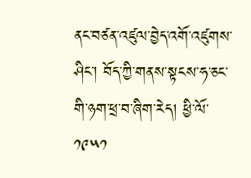ནང་བཙན་འཛུལ་བྱེད་འགོ་འཛུགས་ཤིང་། བོད་ཀྱི་གནས་སྟངས་ཧ་ཅང་གི་ཉག་ཕྲ་བ་ཞིག་རེད། ཕྱི་ལོ་ ༡༩༥༡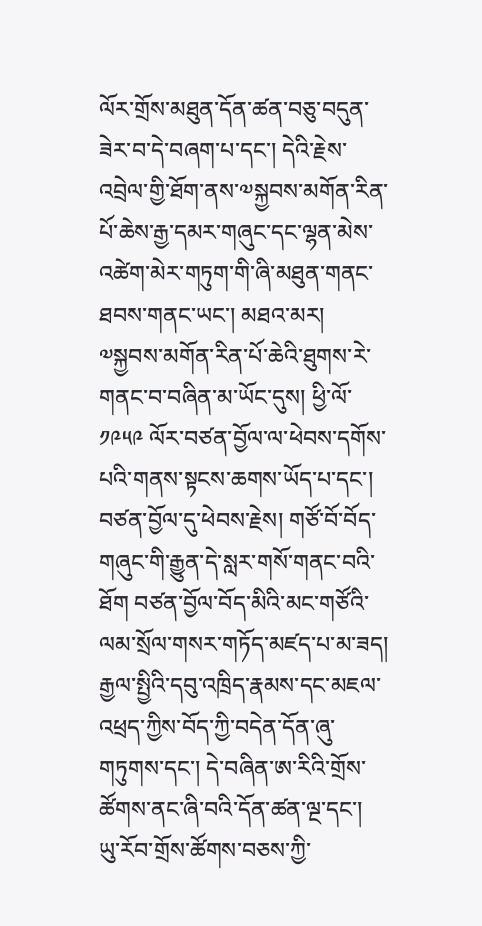ལོར་གྲོས་མཐུན་དོན་ཚན་བཅུ་བདུན་ཟེར་བ་དེ་བཞག་པ་དང་། དེའི་རྗེས་འབྲེལ་གྱི་ཐོག་ནས་༧སྐྱབས་མགོན་རིན་པོ་ཆེས་རྒྱ་དམར་གཞུང་དང་ལྷན་མེས་འཚེག་མེར་གཏུག་གི་ཞི་མཐུན་གནང་ཐབས་གནང་ཡང་། མཐའ་མར། ༧སྐྱབས་མགོན་རིན་པོ་ཆེའི་ཐུགས་རེ་གནང་བ་བཞིན་མ་ཡོང་དུས། ཕྱི་ལོ་ ༡༩༥༩ ལོར་བཙན་བྱོལ་ལ་ཕེབས་དགོས་པའི་གནས་སྟངས་ཆགས་ཡོད་པ་དང་། བཙན་བྱོལ་དུ་ཕེབས་རྗེས། གཙོ་བོ་བོད་གཞུང་གི་རྒྱུན་དེ་སླར་གསོ་གནང་བའི་ཐོག བཙན་བྱོལ་བོད་མིའི་མང་གཙོའི་ལམ་སྲོལ་གསར་གཏོད་མཛད་པ་མ་ཟད། རྒྱལ་སྤྱིའི་དབུ་འཁྲིད་རྣམས་དང་མཇལ་འཕྲད་ཀྱིས་བོད་ཀྱི་བདེན་དོན་ཞུ་གཏུགས་དང་། དེ་བཞིན་ཨ་རིའི་གྲོས་ཚོགས་ནང་ཞི་བའི་དོན་ཚན་ལྔ་དང་། ཡུ་རོབ་གྲོས་ཚོགས་བཅས་ཀྱི་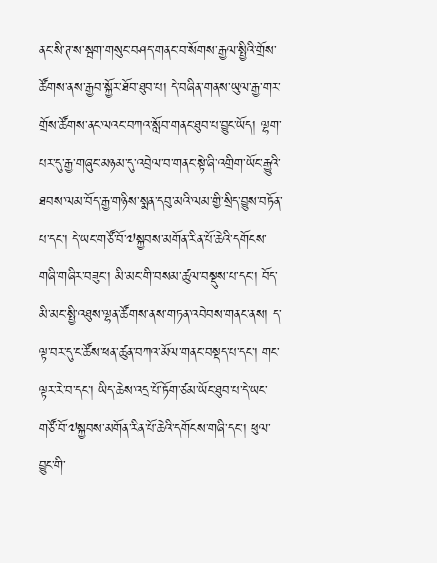ནང་སི་ཊ་ས་སྦག་གསུང་བཤད་གནང་བ་སོགས་རྒྱལ་སྤྱིའི་གྲོས་ཚོགས་ནས་རྒྱབ་སྐྱོར་ཐོབ་ཐུབ་པ། དེ་བཞིན་གནས་ཡུལ་རྒྱ་གར་གྲོས་ཚོགས་ནང་ལའང་བཀའ་སློབ་གནང་ཐུབ་པ་བྱུང་ཡོད། ལྷག་པར་དུ་རྒྱ་གཞུང་མཉམ་དུ་འབྲེལ་བ་གནང་སྟེ་ཞི་འགྲིག་ཡོང་རྒྱུའི་ཐབས་ལམ་བོད་རྒྱ་གཉིས་སྨན་དབུ་མའི་ལམ་གྱི་སྲིད་བྱུས་བཏོན་པ་དང་། དེ་ཡང་གཙོ་བོ་༧སྐྱབས་མགོན་རིན་པོ་ཆེའི་དགོངས་གཞི་གཞིར་བཟུང་། མི་མང་གི་བསམ་ཚུལ་བསྡུས་པ་དང་། བོད་མི་མང་སྤྱི་འཐུས་ལྷན་ཚོགས་ནས་གཏན་འབེབས་གནང་ནས། ད་ལྟ་བར་དུ་ང་ཚོས་ཕན་ཚུན་བཀའ་མོལ་གནང་བསྡད་པ་དང་། གང་ལྟར་རེ་བ་དང་། ཡིད་ཆེས་འདྲ་པོ་ཏོག་ཙམ་ཡོང་ཐུབ་པ་དེ་ཡང་གཙོ་བོ་༧སྐྱབས་མགོན་རིན་པོ་ཆེའི་དགོངས་གཞི་དང་། ཕུལ་བྱུང་གི་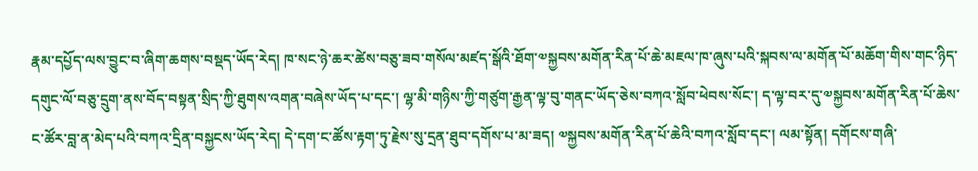རྣམ་དཔྱོད་ལས་བྱུང་བ་ཞིག་ཆགས་བསྡད་ཡོད་རེད། ཁ་སང་ཉེ་ཆར་ཚེས་བཅུ་ཟབ་གསོལ་མཛད་སྒོའི་ཐོག་༧སྐྱབས་མགོན་རིན་པོ་ཆེ་མཇལ་ཁ་ཞུས་པའི་སྐབས་ལ་མགོན་པོ་མཆོག་གིས་གང་ཉིད་དགུང་ལོ་བཅུ་དྲུག་ནས་བོད་བསྟན་སྲིད་ཀྱི་ཐུགས་འགན་བཞེས་ཡོད་པ་དང་། ལྷ་མི་གཉིས་ཀྱི་གཙུག་རྒྱན་ལྟ་བུ་གནང་ཡོད་ཅེས་བཀའ་སློབ་ཕེབས་སོང་། ད་ལྟ་བར་དུ་༧སྐྱབས་མགོན་རིན་པོ་ཆེས་ང་ཚོར་བླ་ན་མེད་པའི་བཀའ་དྲིན་བསྐྱངས་ཡོད་རེད། དེ་དག་ང་ཚོས་རྟག་ཏུ་རྗེས་སུ་དྲན་ཐུབ་དགོས་པ་མ་ཟད། ༧སྐྱབས་མགོན་རིན་པོ་ཆེའི་བཀའ་སློབ་དང་། ལམ་སྟོན། དགོངས་གཞི་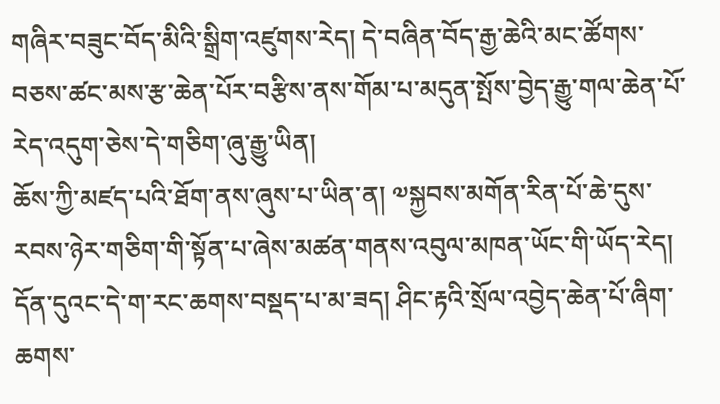གཞིར་བཟུང་བོད་མིའི་སྒྲིག་འཛུགས་རེད། དེ་བཞིན་བོད་རྒྱ་ཆེའི་མང་ཚོགས་བཅས་ཚང་མས་རྩ་ཆེན་པོར་བརྩིས་ནས་གོམ་པ་མདུན་སྤོས་བྱེད་རྒྱུ་གལ་ཆེན་པོ་རེད་འདུག་ཅེས་དེ་གཅིག་ཞུ་རྒྱུ་ཡིན།
ཆོས་ཀྱི་མཛད་པའི་ཐོག་ནས་ཞུས་པ་ཡིན་ན། ༧སྐྱབས་མགོན་རིན་པོ་ཆེ་དུས་རབས་ཉེར་གཅིག་གི་སྟོན་པ་ཞེས་མཚན་གནས་འབུལ་མཁན་ཡོང་གི་ཡོད་རེད། དོན་དུའང་དེ་ག་རང་ཆགས་བསྡད་པ་མ་ཟད། ཤིང་རྟའི་སྲོལ་འབྱེད་ཆེན་པོ་ཞིག་ཆགས་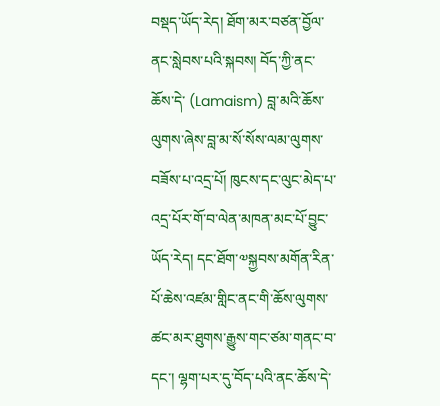བསྡད་ཡོད་རེད། ཐོག་མར་བཙན་བྱོལ་ནང་སླེབས་པའི་སྐབས། བོད་ཀྱི་ནང་ཆོས་དེ་ (Lamaism) བླ་མའི་ཆོས་ལུགས་ཞེས་བླ་མ་སོ་སོས་ལམ་ལུགས་བཟོས་པ་འདྲ་པོ། ཁུངས་དང་ལུང་མེད་པ་འདྲ་པོར་གོ་བ་ལེན་མཁན་མང་པོ་བྱུང་ཡོད་རེད། དང་ཐོག་༧སྐྱབས་མགོན་རིན་པོ་ཆེས་འཛམ་གླིང་ནང་གི་ཆོས་ལུགས་ཚང་མར་ཐུགས་རྒྱུས་གང་ཙམ་གནང་བ་དང་། ལྷག་པར་དུ་བོད་པའི་ནང་ཆོས་དེ་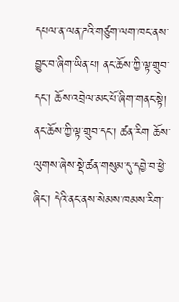དཔལ་ན་ལན་ཌའི་གཙུག་ལག་ཁང་ནས་བྱུང་བ་ཞིག་ཡིན་པ། ནང་ཆོས་ཀྱི་ལྟ་གྲུབ་དང་། ཆོས་འབྲེལ་མང་པོ་ཞིག་གནང་སྟེ། ནང་ཆོས་ཀྱི་ལྟ་གྲུབ་དང་། ཚན་རིག ཆོས་ལུགས་ཞེས་སྡེ་ཚན་གསུམ་དུ་དབྱེ་བ་ཕྱེ་ཞིང་། དེའི་ནང་ནས་སེམས་ཁམས་རིག་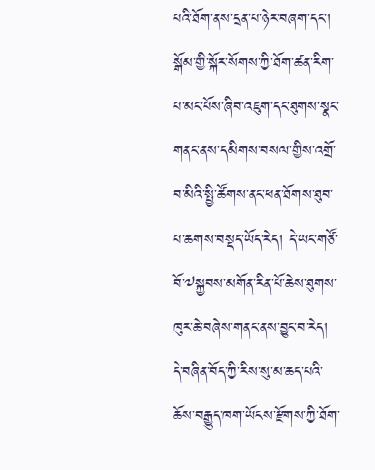པའི་ཐོག་ནས་དྲན་པ་ཉེར་བཞག་དང་། སྒོམ་གྱི་སྐོར་སོགས་ཀྱི་ཐོག་ཚན་རིག་པ་མང་པོས་ཞིབ་འཇུག་དང་ཐུགས་སྣང་གནང་ནས་དམིགས་བསལ་གྱིས་འགྲོ་བ་མིའི་སྤྱི་ཚོགས་ནང་ཕན་ཐོགས་ཐུབ་པ་ཆགས་བསྡད་ཡོད་རེད། དེ་ཡང་གཙོ་བོ་༧སྐྱབས་མགོན་རིན་པོ་ཆེས་ཐུགས་ཁུར་ཆེ་བཞེས་གནང་ནས་བྱུང་བ་རེད། དེ་བཞིན་བོད་ཀྱི་རིས་སུ་མ་ཆད་པའི་ཆོས་བརྒྱུད་ཁག་ཡོངས་རྫོགས་ཀྱི་ཐོག་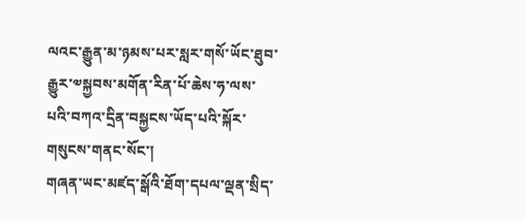ལའང་རྒྱུན་མ་ཉམས་པར་སླར་གསོ་ཡོང་ཐུབ་རྒྱུར་༧སྐྱབས་མགོན་རིན་པོ་ཆེས་ཧ་ལས་པའི་བཀའ་དྲིན་བསྐྱངས་ཡོད་པའི་སྐོར་གསུངས་གནང་སོང་།
གཞན་ཡང་མཛད་སྒོའི་ཐོག་དཔལ་ལྡན་སྲིད་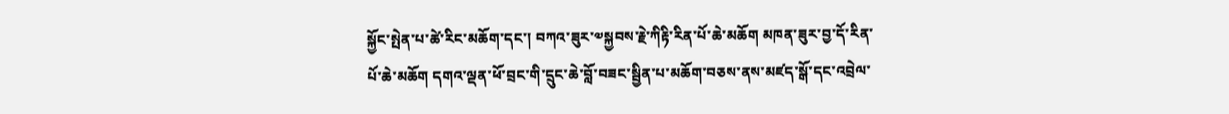སྐྱོང་སྤེན་པ་ཚེ་རིང་མཆོག་དང་། བཀའ་ཟུར་༧སྐྱབས་རྗེ་ཀིརྟི་རིན་པོ་ཆེ་མཆོག མཁན་ཟུར་བྱ་དོ་རིན་པོ་ཆེ་མཆོག དགའ་ལྡན་ཕོ་བྲང་གི་དྲུང་ཆེ་བློ་བཟང་སྦྱིན་པ་མཆོག་བཅས་ནས་མཛད་སྒོ་དང་འབྲེལ་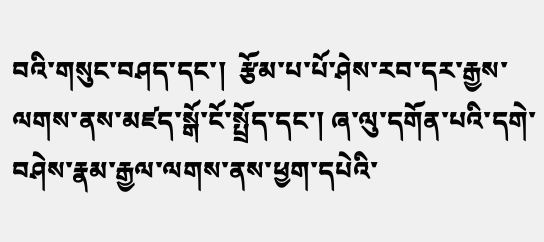བའི་གསུང་བཤད་དང་།  རྩོམ་པ་པོ་ཤེས་རབ་དར་རྒྱས་ལགས་ནས་མཛད་སྒོ་ངོ་སྤྲོད་དང་། ཞ་ལུ་དགོན་པའི་དགེ་བཤེས་རྣམ་རྒྱལ་ལགས་ནས་ཕྱག་དཔེའི་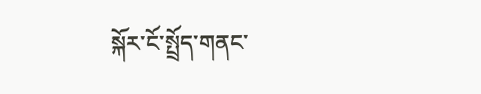སྐོར་ངོ་སྤྲོད་གནང་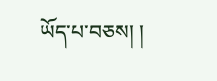ཡོད་པ་བཅས། །